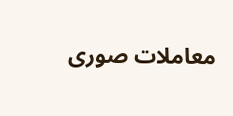معاملات صوری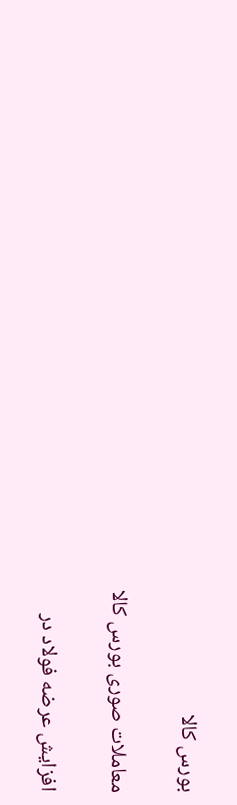بورس کالا

معاملات صوری بورس کالا

افزایش عرضه فولاد در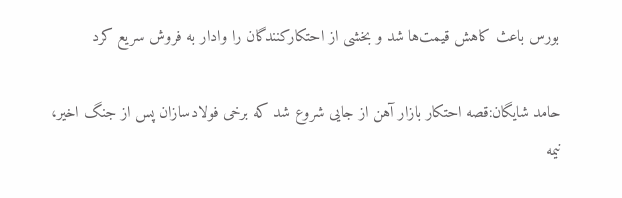بورس باعث کاهش قیمت‌ها شد و بخشی از احتکارکنندگان را وادار به فروش سریع کرد

حامد شایگان:قصه احتکار بازار آهن از جایی شروع شد که برخی فولادسازان پس از جنگ اخیر، نیمه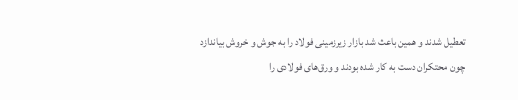تعطیل شدند و همین باعث شد بازار زیرزمینی فولاد را به جوش و خروش بیاندازد چون محتکران دست به کار شده بودند و ورق‌های فولادی را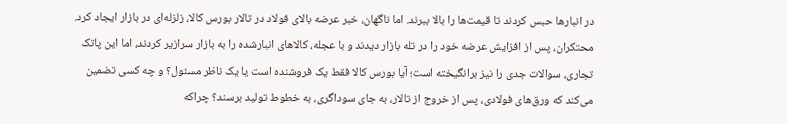در انبارها حبس کردند تا قیمت‌ها را بالا ببرند. اما ناگهان، خبر عرضه بالای فولاد در تالار بورس کالا، زلزله‌ای در بازار ایجاد کرد. محتکران، پس از افزایش عرضه خود را در تله بازار دیدند و با عجله، کالاهای انبارشده را به بازار سرازیر کردند، اما این پاتک تجاری، سوالات جدی را نیز برانگیخته است؛ آیا بورس کالا فقط یک فروشنده است یا یک ناظر مسئول؟ و چه کسی تضمین می‌کند که ورق‌های فولادی، پس از خروج از تالار، به جای سوداگری، به خطوط تولید برسند؟ چراکه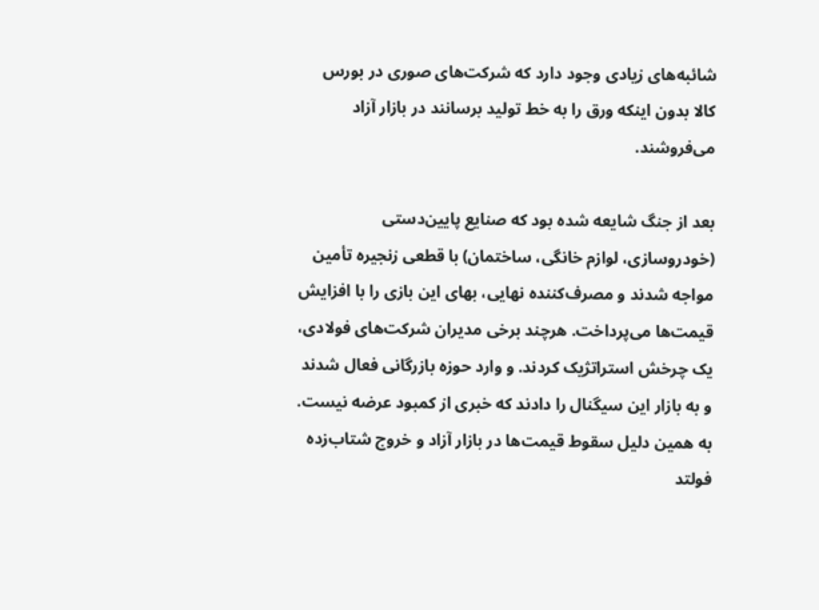شائبه‌های زیادی وجود دارد که شرکت‌های صوری در بورس کالا بدون اینکه ورق را به خط تولید برسانند در بازار آزاد می‌فروشند.

بعد از جنگ شایعه شده بود که صنایع پایین‌دستی (خودروسازی، لوازم خانگی، ساختمان) با قطعی زنجیره تأمین مواجه شدند و مصرف‌کننده نهایی، بهای این بازی را با افزایش قیمت‌ها می‌پرداخت. هرچند برخی مدیران شرکت‌های فولادی،  یک چرخش استراتژیک کردند. و وارد حوزه بازرگانی فعال شدند و به بازار این سیگنال را دادند که خبری از کمبود عرضه نیست. به همین دلیل سقوط قیمت‌ها در بازار آزاد و خروج شتاب‌زده فولتد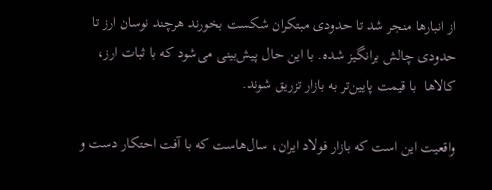از انبارها منجر شد تا حدودی مبتکران شکست بخورند هرچند نوسان ارز تا حدودی چالش برانگیز شده. با این حال پیش‌بینی می‌شود که با ثبات ارز، کالاها  با قیمت پایین‌تر به بازار تزریق شوند‌.

واقعیت این است که بازار فولاد ایران، سال‌هاست که با آفت احتکار دست و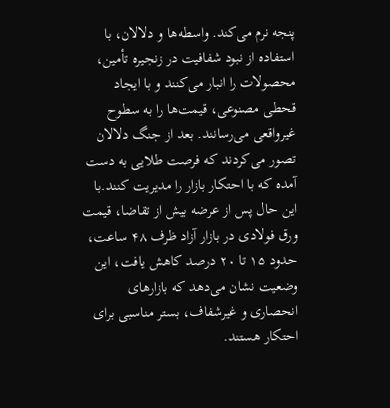پنجه نرم می‌کند. واسطه‌ها و دلالان، با استفاده از نبود شفافیت در زنجیره تأمین، محصولات را انبار می‌کنند و با ایجاد قحطی مصنوعی، قیمت‌ها را به سطوح غیرواقعی می‌رسانند. بعد از جنگ دلالان تصور می‌کردند که فرصت طلایی به دست آمده که با احتکار بازار را مدیریت کنند.با این حال پس از عرضه بیش از تقاضا، قیمت ورق فولادی در بازار آزاد ظرف ۴۸ ساعت، حدود ۱۵ تا ۲۰ درصد کاهش یافت، این وضعیت نشان می‌دهد که بازارهای انحصاری و غیرشفاف، بستر مناسبی برای احتکار هستند.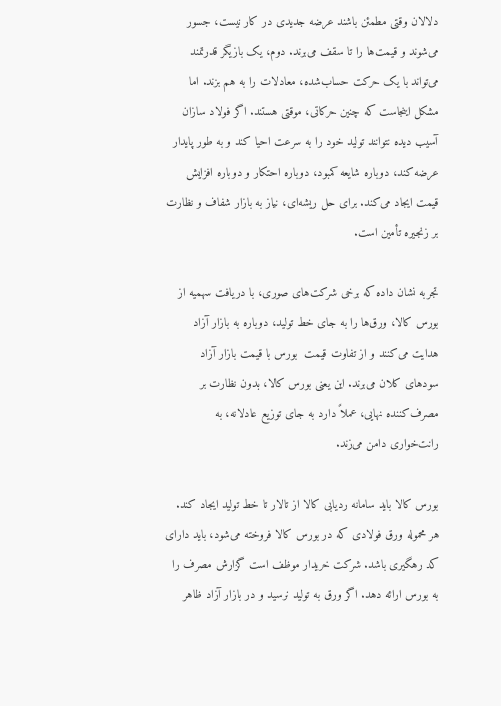دلالان وقتی مطمئن باشند عرضه جدیدی در کار نیست، جسور می‌شوند و قیمت‌ها را تا سقف می‌برند. دوم، یک بازیگر قدرتمند می‌تواند با یک حرکت حساب‌شده، معادلات را به هم بزند. اما مشکل اینجاست که چنین حرکاتی، موقتی هستند. اگر فولاد سازان آسیب دیده نتوانند تولید خود را به سرعت احیا کند و به طور پایدار عرضه کند، دوباره شایعه کمبود، دوباره احتکار و دوباره افزایش قیمت ایجاد می‌کند. برای حل ریشه‌ای، نیاز به بازار شفاف و نظارت بر زنجیره تأمین است.

تجربه نشان داده که برخی شرکت‌های صوری، با دریافت سهمیه از بورس کالا، ورق‌ها را به جای خط تولید، دوباره به بازار آزاد هدایت می‌کنند و از تفاوت قیمت  بورس با قیمت بازار آزاد سودهای کلان می‌برند. این یعنی بورس کالا، بدون نظارت بر مصرف‌کننده نهایی، عملاً دارد به جای توزیع عادلانه، به رانت‌خواری دامن می‌زند.

بورس کالا باید سامانه ردیابی کالا از تالار تا خط تولید ایجاد کند. هر محموله ورق فولادی که در بورس کالا فروخته می‌شود، باید دارای کد رهگیری باشد. شرکت خریدار موظف است گزارش مصرف را به بورس ارائه دهد. اگر ورق به تولید نرسید و در بازار آزاد ظاهر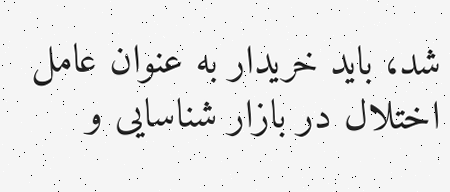شد، باید خریدار به عنوان عامل اختلال در بازار شناسایی و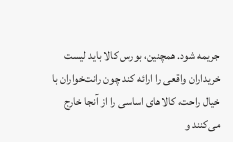جریمه شود. همچنین، بورس کالا باید لیست خریداران واقعی را ارائه کند چون رانت‌خواران با خیال راحت، کالاهای اساسی را از آنجا خارج می‌کنند و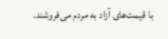با قیمت‌های آزاد به مردم می‌فروشند.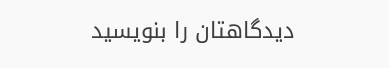دیدگاهتان را بنویسید